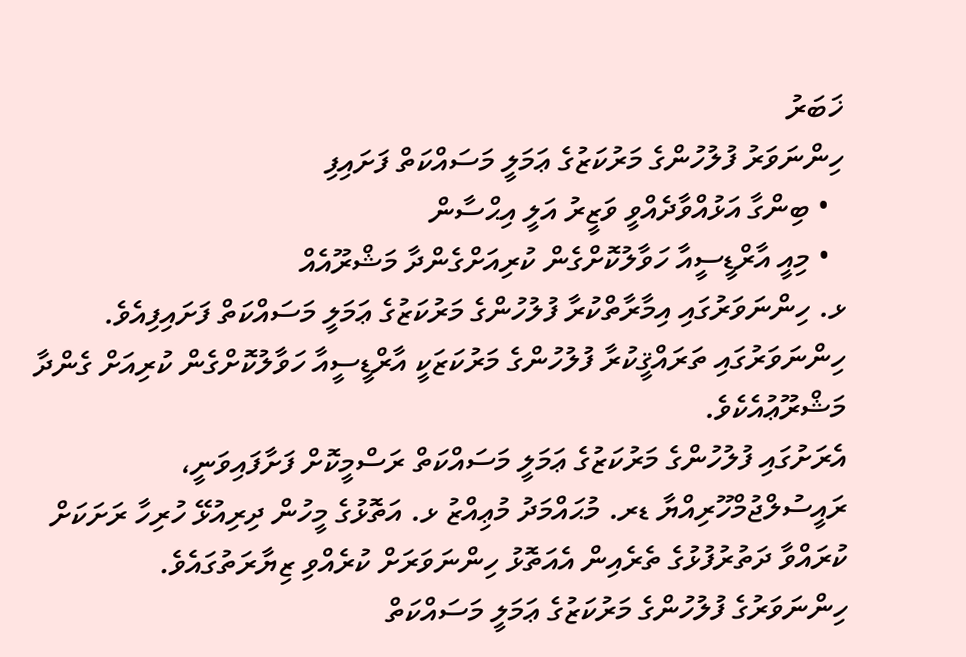ޚަބަރު
ހިންނަވަރު ފުލުހުންގެ މަރުކަޒުގެ ޢަމަލީ މަސައްކަތް ފަށައިފި
  • ބިންގާ އަޅުއްވާދެއްވީ ވަޒީރު އަލީ އިޙްސާން
  • މިއީ އާރްޑީސީއާ ހަވާލުކޮށްގެން ކުރިއަށްގެންދާ މަޝްރޫއެއް
ޅ. ހިންނަވަރުގައި އިމާރާތްކުރާ ފުލުހުންގެ މަރުކަޒުގެ ޢަމަލީ މަސައްކަތް ފަށައިފިއެވެ. ހިންނަވަރުގައި ތަރައްޤީކުރާ ފުލުހުންގެ މަރުކަޒަކީ އާރްޑީސީއާ ހަވާލުކޮށްގެން ކުރިއަށް ގެންދާ މަޝްރޫޢުއެކެވެ.
އެރަށުގައި ފުލުހުންގެ މަރުކަޒުގެ ޢަމަލީ މަސައްކަތް ރަސްމީކޮށް ފަށާފައިވަނީ، ރައީސުލްޖުމްހޫރިއްޔާ ޑރ. މުޙައްމަދު މުޢިއްޒު ޅ. އަތޮޅުގެ މީހުން ދިރިއުޅޭ ހުރިހާ ރަށަކަށް ކުރައްވާ ދަތުރުފުޅުގެ ތެރެއިން އެއަތޮޅު ހިންނަވަރަށް ކުރެއްވި ޒިޔާރަތުގައެވެ.
ހިންނަވަރުގެ ފުލުހުންގެ މަރުކަޒުގެ ޢަމަލީ މަސައްކަތް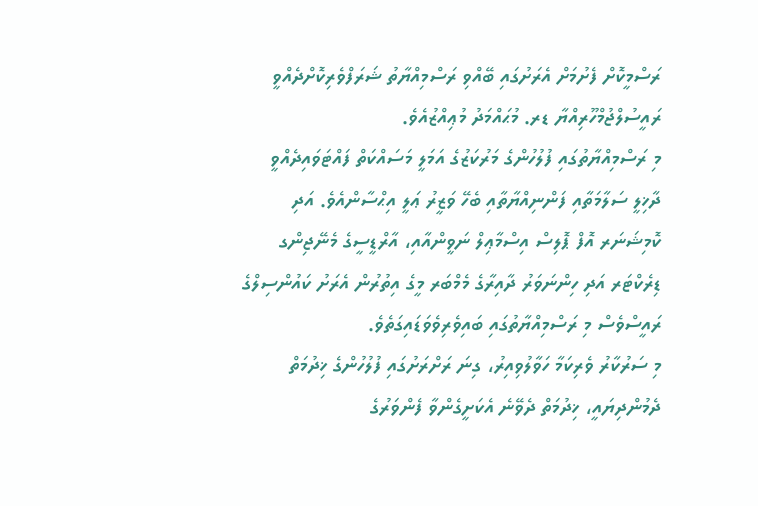ރަސްމީކޮށް ފެށުމަށް އެރަށުގައި ބޭއްވި ރަސްމިއްޔާތު ޝަރަފްވެރިކޮށްދެއްވީ ރައީސުލްޖުމްހޫރިއްޔާ ޑރ. މުޙައްމަދު މުޢިއްޒުއެވެ.
މި ރަސްމިއްޔާތުގައި ފުލުހުންގެ މަރުކަޒުގެ އަމަލީ މަސައްކަތް ފައްޓަވައިދެއްވީ ދާޚިލީ ސަލާމަތާއި ފަންނިއްޔާތާއި ބެހޭ ވަޒީރު ޢަލީ އިޙްސާންއެވެ. އަދި ކޮމިޝަނަރ އޮފް ޕޮލިސް އިސްމާޢިލް ނަވީންއާއި، އާރްޑީސީގެ މެނޭޖިންގ ޑިރެކްޓަރ އަދި ހިންނަވަރު ދާއިރާގެ މެމްބަރ މީގެ އިތުރުން އެރަށު ކައުންސިލްގެ ރައީސްވެސް މި ރަސްމިއްޔާތުގައި ބައިވެރިވެވަޑައިގަތެވެ.
މި ސަރުކާރު ވެރިކަމާ ހަވާލުވިއިރު، ގިނަ ރަށްރަށުގައި ފުލުހުންގެ ޚިދުމަތް ދެމުންދިޔައީ، ޚިދުމަތް ދެވޭނެ އެކަށީގެންވާ ފެންވަރުގެ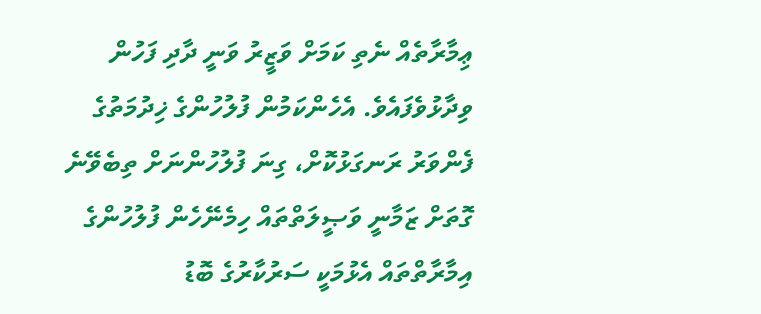ޢިމާރާތެއް ނެތި ކަމަށް ވަޒީރު ވަނީ ދާދި ފަހުން ވިދާޅުވެފައެވެ. އެހެންކަމުން ފުލުހުންގެ ޚިދުމަތުގެ ފެންވަރު ރަނގަޅުކޮށް، ގިނަ ފުލުހުންނަށް ތިބެވޭނެ ގޮތަށް ޒަމާނީ ވަޞީލަތްތައް ހިމެނޭހެން ފުލުހުންގެ އިމާރާތްތައް އެޅުމަކީ ސަރުކާރުގެ ބޮޑު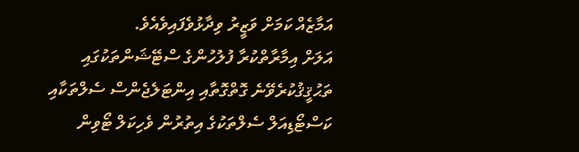އަމާޒެއް ކަމަށް ވަޒީރު ވިދާޅުވެފައިވެއެވެ.
އަލަށް އިމާރާތްކުރާ ފުލުހުންގެ ސްޓޭޝަންތަކުގައި ތަޙުޤީޤުކުރެވޭނެ ގޮތްގޮތާއި އިންޓަލެޖެންސް ސެލްތަކާއި ކަސްޓޯޑިއަލް ސެލްތަކުގެ އިތުރުން ވެހިކަލް ޓޯވިން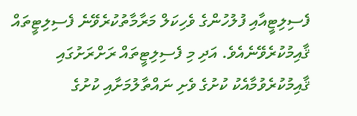ފެސިލިޓީއާއި ފުލުހުންގެ ވެހިކަލް މަރާމާތުކުރެވޭނެ ފެސިލިޓީތައް ޤާއިމުކުރެވޭނެއެވެ. އަދި މި ފެސިލިޓީތައް ރަށްރަށުގައި ޤާއިމުކުރެވުމާއެކު ކުށުގެ ވެށި ނައްތާލުމަށާއި ކުށުގެ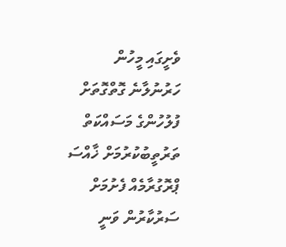ވެށީގައި މީހުން ހަރުނުލާނެ ގޮތްގޮތަށް ފުލުހުންގެ މަސައްކަތް ތަރުތީބުކުރުމަށް ޚާއްސަ ޕްރޮގުރާމެއް ފެށުމަށް ސަރުކާރުން ވަނީ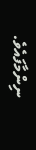ނިންމާފައެވެ.